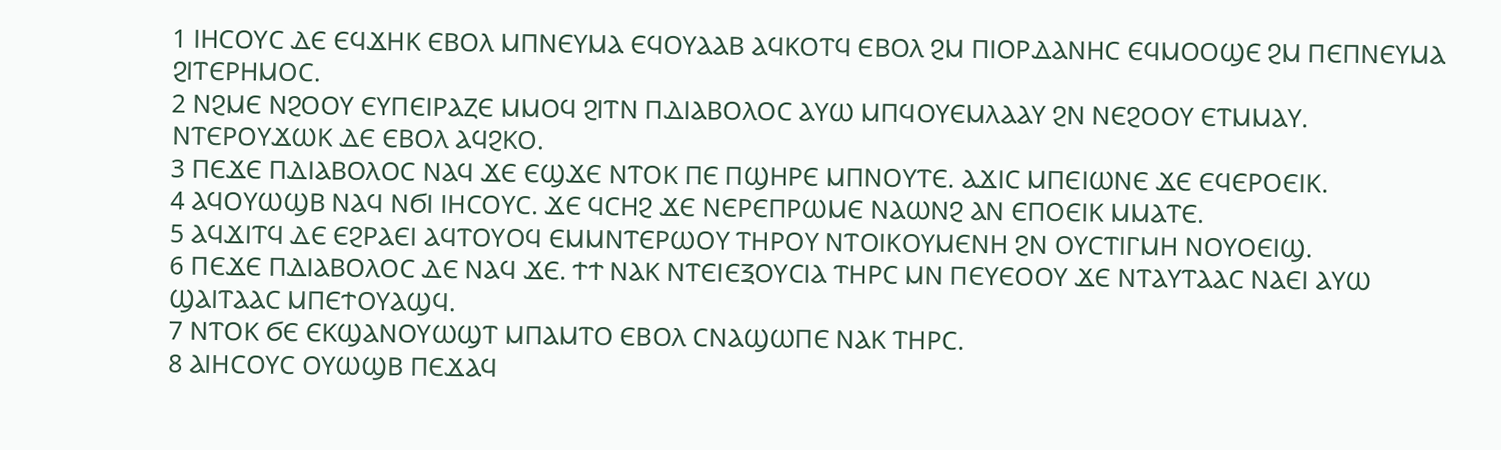1 ⲒⲎⲤⲞⲨⲤ ⲆⲈ ⲈϤϪⲎⲔ ⲈⲂⲞⲖ ⲘⲠⲚⲈⲨⲘⲀ ⲈϤⲞⲨⲀⲀⲂ ⲀϤⲔⲞⲦϤ ⲈⲂⲞⲖ ϨⲘ ⲠⲒⲞⲢⲆⲀⲚⲎⲤ ⲈϤⲘⲞⲞϢⲈ ϨⲘ ⲠⲈⲠⲚⲈⲨⲘⲀ ϨⲒⲦⲈⲢⲎⲘⲞⲤ.
2 ⲚϨⲘⲈ ⲚϨⲞⲞⲨ ⲈⲨⲠⲈⲒⲢⲀⲌⲈ ⲘⲘⲞϤ ϨⲒⲦⲚ ⲠⲆⲒⲀⲂⲞⲖⲞⲤ ⲀⲨⲰ ⲘⲠϤⲞⲨⲈⲘⲖⲀⲀⲨ ϨⲚ ⲚⲈϨⲞⲞⲨ ⲈⲦⲘⲘⲀⲨ. ⲚⲦⲈⲢⲞⲨϪⲰⲔ ⲆⲈ ⲈⲂⲞⲖ ⲀϤϨⲔⲞ.
3 ⲠⲈϪⲈ ⲠⲆⲒⲀⲂⲞⲖⲞⲤ ⲚⲀϤ ϪⲈ ⲈϢϪⲈ ⲚⲦⲞⲔ ⲠⲈ ⲠϢⲎⲢⲈ ⲘⲠⲚⲞⲨⲦⲈ. ⲀϪⲒⲤ ⲘⲠⲈⲒⲰⲚⲈ ϪⲈ ⲈϤⲈⲢⲞⲈⲒⲔ.
4 ⲀϤⲞⲨⲰϢⲂ ⲚⲀϤ ⲚϬⲒ ⲒⲎⲤⲞⲨⲤ. ϪⲈ ϤⲤⲎϨ ϪⲈ ⲚⲈⲢⲈⲠⲢⲰⲘⲈ ⲚⲀⲰⲚϨ ⲀⲚ ⲈⲠⲞⲈⲒⲔ ⲘⲘⲀⲦⲈ.
5 ⲀϤϪⲒⲦϤ ⲆⲈ ⲈϨⲢⲀⲈⲒ ⲀϤⲦⲞⲨⲞϤ ⲈⲘⲘⲚⲦⲈⲢⲰⲞⲨ ⲦⲎⲢⲞⲨ ⲚⲦⲞⲒⲔⲞⲨⲘⲈⲚⲎ ϨⲚ ⲞⲨⲤⲦⲒⲄⲘⲎ ⲚⲞⲨⲞⲈⲒϢ.
6 ⲠⲈϪⲈ ⲠⲆⲒⲀⲂⲞⲖⲞⲤ ⲆⲈ ⲚⲀϤ ϪⲈ. ϮϮ ⲚⲀⲔ ⲚⲦⲈⲒⲈⲜⲞⲨⲤⲒⲀ ⲦⲎⲢⲤ ⲘⲚ ⲠⲈⲨⲈⲞⲞⲨ ϪⲈ ⲚⲦⲀⲨⲦⲀⲀⲤ ⲚⲀⲈⲒ ⲀⲨⲰ ϢⲀⲒⲦⲀⲀⲤ ⲘⲠⲈϮⲞⲨⲀϢϤ.
7 ⲚⲦⲞⲔ ϬⲈ ⲈⲔϢⲀⲚⲞⲨⲰϢⲦ ⲘⲠⲀⲘⲦⲞ ⲈⲂⲞⲖ ⲤⲚⲀϢⲰⲠⲈ ⲚⲀⲔ ⲦⲎⲢⲤ.
8 ⲀⲒⲎⲤⲞⲨⲤ ⲞⲨⲰϢⲂ ⲠⲈϪⲀϤ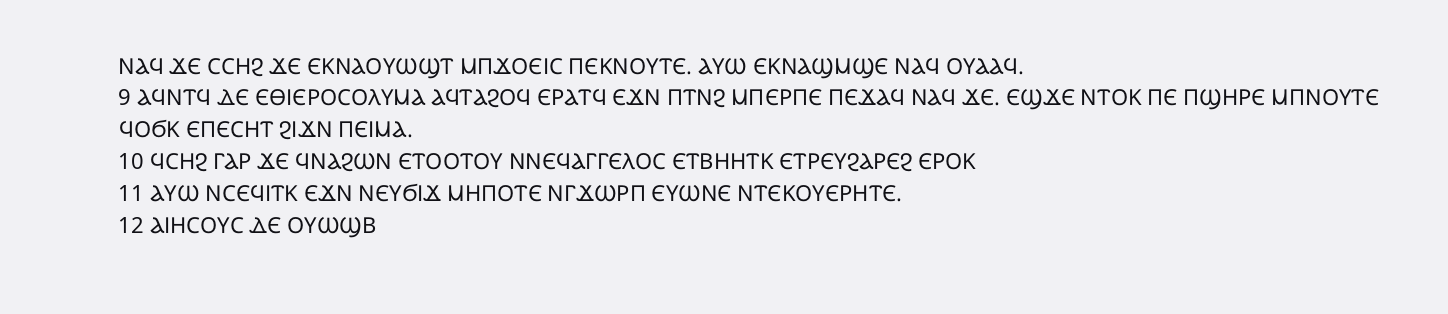ⲚⲀϤ ϪⲈ ⲤⲤⲎϨ ϪⲈ ⲈⲔⲚⲀⲞⲨⲰϢⲦ ⲘⲠϪⲞⲈⲒⲤ ⲠⲈⲔⲚⲞⲨⲦⲈ. ⲀⲨⲰ ⲈⲔⲚⲀϢⲘϢⲈ ⲚⲀϤ ⲞⲨⲀⲀϤ.
9 ⲀϤⲚⲦϤ ⲆⲈ ⲈⲐⲒⲈⲢⲞⲤⲞⲖⲨⲘⲀ ⲀϤⲦⲀϨⲞϤ ⲈⲢⲀⲦϤ ⲈϪⲚ ⲠⲦⲚϨ ⲘⲠⲈⲢⲠⲈ ⲠⲈϪⲀϤ ⲚⲀϤ ϪⲈ. ⲈϢϪⲈ ⲚⲦⲞⲔ ⲠⲈ ⲠϢⲎⲢⲈ ⲘⲠⲚⲞⲨⲦⲈ ϤⲞϬⲔ ⲈⲠⲈⲤⲎⲦ ϨⲒϪⲚ ⲠⲈⲒⲘⲀ.
10 ϤⲤⲎϨ ⲄⲀⲢ ϪⲈ ϤⲚⲀϨⲰⲚ ⲈⲦⲞⲞⲦⲞⲨ ⲚⲚⲈϤⲀⲄⲄⲈⲖⲞⲤ ⲈⲦⲂⲎⲎⲦⲔ ⲈⲦⲢⲈⲨϨⲀⲢⲈϨ ⲈⲢⲞⲔ
11 ⲀⲨⲰ ⲚⲤⲈϤⲒⲦⲔ ⲈϪⲚ ⲚⲈⲨϬⲒϪ ⲘⲎⲠⲞⲦⲈ ⲚⲄϪⲰⲢⲠ ⲈⲨⲰⲚⲈ ⲚⲦⲈⲔⲞⲨⲈⲢⲎⲦⲈ.
12 ⲀⲒⲎⲤⲞⲨⲤ ⲆⲈ ⲞⲨⲰϢⲂ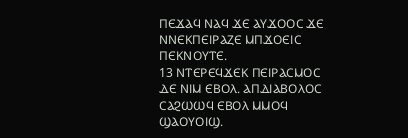ⲠⲈϪⲀϤ ⲚⲀϤ ϪⲈ ⲀⲨϪⲞⲞⲤ ϪⲈ ⲚⲚⲈⲔⲠⲈⲒⲢⲀⲌⲈ ⲘⲠϪⲞⲈⲒⲤ ⲠⲈⲔⲚⲞⲨⲦⲈ.
13 ⲚⲦⲈⲢⲈϤϪⲈⲔ ⲠⲈⲒⲢⲀⲤⲘⲞⲤ ⲆⲈ ⲚⲒⲘ ⲈⲂⲞⲖ. ⲀⲠⲆⲒⲀⲂⲞⲖⲞⲤ ⲤⲀϨⲰⲰϤ ⲈⲂⲞⲖ ⲘⲘⲞϤ ϢⲀⲞⲨⲞⲒϢ.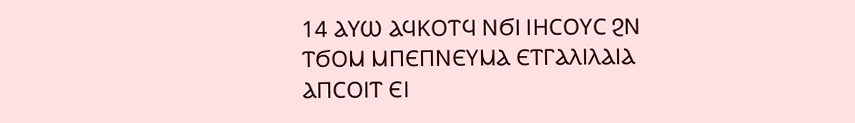14 ⲀⲨⲰ ⲀϤⲔⲞⲦϤ ⲚϬⲒ ⲒⲎⲤⲞⲨⲤ ϨⲚ ⲦϬⲞⲘ ⲘⲠⲈⲠⲚⲈⲨⲘⲀ ⲈⲦⲄⲀⲖⲒⲖⲀⲒⲀ ⲀⲠⲤⲞⲒⲦ ⲈⲒ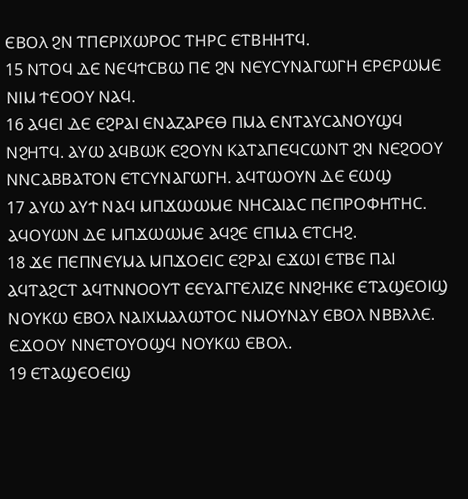ⲈⲂⲞⲖ ϨⲚ ⲦⲠⲈⲢⲒⲬⲰⲢⲞⲤ ⲦⲎⲢⲤ ⲈⲦⲂⲎⲎⲦϤ.
15 ⲚⲦⲞϤ ⲆⲈ ⲚⲈϤϮⲤⲂⲰ ⲠⲈ ϨⲚ ⲚⲈⲨⲤⲨⲚⲀⲄⲰⲄⲎ ⲈⲢⲈⲢⲰⲘⲈ ⲚⲒⲘ ϮⲈⲞⲞⲨ ⲚⲀϤ.
16 ⲀϤⲈⲒ ⲆⲈ ⲈϨⲢⲀⲒ ⲈⲚⲀⲌⲀⲢⲈⲐ ⲠⲘⲀ ⲈⲚⲦⲀⲨⲤⲀⲚⲞⲨϢϤ ⲚϨⲎⲦϤ. ⲀⲨⲰ ⲀϤⲂⲰⲔ ⲈϨⲞⲨⲚ ⲔⲀⲦⲀⲠⲈϤⲤⲰⲚⲦ ϨⲚ ⲚⲈϨⲞⲞⲨ ⲚⲚⲤⲀⲂⲂⲀⲦⲞⲚ ⲈⲦⲤⲨⲚⲀⲄⲰⲄⲎ. ⲀϤⲦⲰⲞⲨⲚ ⲆⲈ ⲈⲰϢ
17 ⲀⲨⲰ ⲀⲨϮ ⲚⲀϤ ⲘⲠϪⲰⲰⲘⲈ ⲚⲎⲤⲀⲒⲀⲤ ⲠⲈⲠⲢⲞⲪⲎⲦⲎⲤ. ⲀϤⲞⲨⲰⲚ ⲆⲈ ⲘⲠϪⲰⲰⲘⲈ ⲀϤϨⲈ ⲈⲠⲘⲀ ⲈⲦⲤⲎϨ.
18 ϪⲈ ⲠⲈⲠⲚⲈⲨⲘⲀ ⲘⲠϪⲞⲈⲒⲤ ⲈϨⲢⲀⲒ ⲈϪⲰⲒ ⲈⲦⲂⲈ ⲠⲀⲒ ⲀϤⲦⲀϨⲤⲦ ⲀϤⲦⲚⲚⲞⲞⲨⲦ ⲈⲈⲨⲀⲄⲄⲈⲖⲒⲌⲈ ⲚⲚϨⲎⲔⲈ ⲈⲦⲀϢⲈⲞⲒϢ ⲚⲞⲨⲔⲰ ⲈⲂⲞⲖ ⲚⲀⲒⲬⲘⲀⲖⲰⲦⲞⲤ ⲚⲘⲞⲨⲚⲀⲨ ⲈⲂⲞⲖ ⲚⲂⲂⲖⲖⲈ. ⲈϪⲞⲞⲨ ⲚⲚⲈⲦⲞⲨⲞϢϤ ⲚⲞⲨⲔⲰ ⲈⲂⲞⲖ.
19 ⲈⲦⲀϢⲈⲞⲈⲒϢ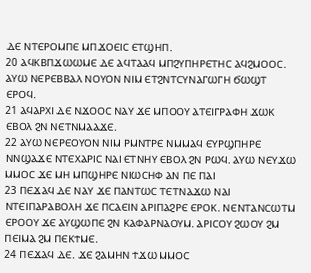ⲆⲈ ⲚⲦⲈⲢⲞⲘⲠⲈ ⲘⲠϪⲞⲈⲒⲤ ⲈⲦϢⲎⲠ.
20 ⲀϤⲔⲂⲠϪⲰⲰⲘⲈ ⲆⲈ ⲀϤⲦⲀⲀϤ ⲘⲠϨⲨⲠⲎⲢⲈⲦⲎⲤ ⲀϤϨⲘⲞⲞⲤ. ⲀⲨⲰ ⲚⲈⲢⲈⲂⲂⲀⲖ ⲚⲞⲨⲞⲚ ⲚⲒⲘ ⲈⲦϨⲚⲦⲤⲨⲚⲀⲄⲰⲄⲎ ϬⲰϢⲦ ⲈⲢⲞϤ.
21 ⲀϤⲀⲢⲬⲒ ⲆⲈ ⲚϪⲞⲞⲤ ⲚⲀⲨ ϪⲈ ⲘⲠⲞⲞⲨ ⲀⲦⲈⲒⲄⲢⲀⲪⲎ ϪⲰⲔ ⲈⲂⲞⲖ ϨⲚ ⲚⲈⲦⲚⲘⲀⲀϪⲈ.
22 ⲀⲨⲰ ⲚⲈⲢⲈⲞⲨⲞⲚ ⲚⲒⲘ ⲢⲘⲚⲦⲢⲈ ⲚⲘⲘⲀϤ ⲈⲨⲢϢⲠⲎⲢⲈ ⲚⲚϢⲀϪⲈ ⲚⲦⲈⲬⲀⲢⲒⲤ ⲚⲀⲒ ⲈⲦⲚⲎⲨ ⲈⲂⲞⲖ ϨⲚ ⲢⲰϤ. ⲀⲨⲰ ⲚⲈⲨϪⲰ ⲘⲘⲞⲤ ϪⲈ ⲘⲎ ⲘⲠϢⲎⲢⲈ ⲚⲒⲰⲤⲎⲪ ⲀⲚ ⲠⲈ ⲠⲀⲒ
23 ⲠⲈϪⲀϤ ⲆⲈ ⲚⲀⲨ ϪⲈ ⲠⲀⲚⲦⲰⲤ ⲦⲈⲦⲚⲀϪⲰ ⲚⲀⲒ ⲚⲦⲈⲒⲠⲀⲢⲀⲂⲞⲖⲎ ϪⲈ ⲠⲤⲀⲈⲒⲚ ⲀⲢⲒⲠⲀϨⲢⲈ ⲈⲢⲞⲔ. ⲚⲈⲚⲦⲀⲚⲤⲰⲦⲘ ⲈⲢⲞⲞⲨ ϪⲈ ⲀⲨϢⲰⲠⲈ ϨⲚ ⲔⲀⲪⲀⲢⲚⲀⲞⲨⲘ. ⲀⲢⲒⲤⲞⲨ ϨⲰⲞⲨ ϨⲘ ⲠⲈⲒⲘⲀ ϨⲘ ⲠⲈⲔϮⲘⲈ.
24 ⲠⲈϪⲀϤ ⲆⲈ. ϪⲈ ϨⲀⲘⲎⲚ ϮϪⲰ ⲘⲘⲞⲤ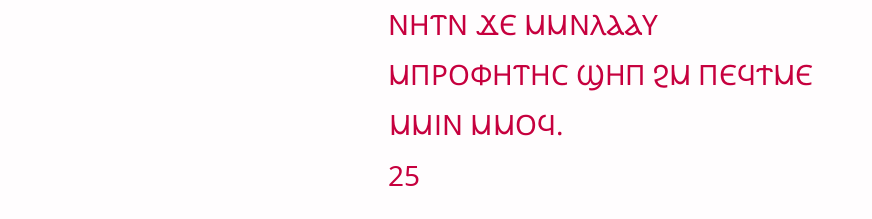ⲚⲎⲦⲚ ϪⲈ ⲘⲘⲚⲖⲀⲀⲨ ⲘⲠⲢⲞⲪⲎⲦⲎⲤ ϢⲎⲠ ϨⲘ ⲠⲈϤϮⲘⲈ ⲘⲘⲒⲚ ⲘⲘⲞϤ.
25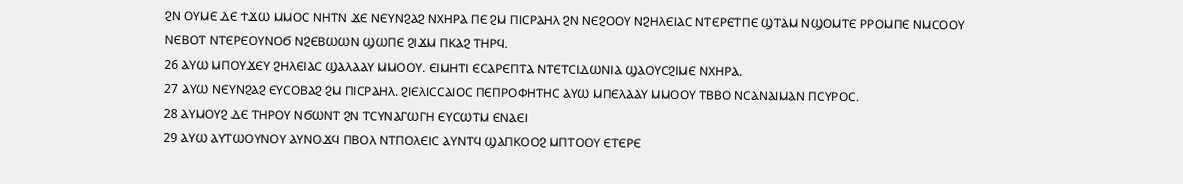ϨⲚ ⲞⲨⲘⲈ ⲆⲈ ϮϪⲰ ⲘⲘⲞⲤ ⲚⲎⲦⲚ ϪⲈ ⲚⲈⲨⲚϨⲀϨ ⲚⲬⲎⲢⲀ ⲠⲈ ϨⲘ ⲠⲒⲤⲢⲀⲎⲖ ϨⲚ ⲚⲈϨⲞⲞⲨ ⲚϨⲎⲖⲈⲒⲀⲤ ⲚⲦⲈⲢⲈⲦⲠⲈ ϢⲦⲀⲘ ⲚϢⲞⲘⲦⲈ ⲢⲢⲞⲘⲠⲈ ⲚⲘⲤⲞⲞⲨ ⲚⲈⲂⲞⲦ ⲚⲦⲈⲢⲈⲞⲨⲚⲞϬ ⲚϨⲈⲂⲰⲰⲚ ϢⲰⲠⲈ ϨⲒϪⲘ ⲠⲔⲀϨ ⲦⲎⲢϤ.
26 ⲀⲨⲰ ⲘⲠⲞⲨϪⲈⲨ ϨⲎⲖⲈⲒⲀⲤ ϢⲀⲖⲀⲀⲨ ⲘⲘⲞⲞⲨ. ⲈⲒⲘⲎⲦⲒ ⲈⲤⲀⲢⲈⲠⲦⲀ ⲚⲦⲈⲦⲤⲒⲆⲰⲚⲒⲀ ϢⲀⲞⲨⲤϨⲒⲘⲈ ⲚⲬⲎⲢⲀ.
27 ⲀⲨⲰ ⲚⲈⲨⲚϨⲀϨ ⲈⲨⲤⲞⲂⲀϨ ϨⲘ ⲠⲒⲤⲢⲀⲎⲖ. ϨⲒⲈⲖⲒⲤⲤⲀⲒⲞⲤ ⲠⲈⲠⲢⲞⲪⲎⲦⲎⲤ ⲀⲨⲰ ⲘⲠⲈⲖⲀⲀⲨ ⲘⲘⲞⲞⲨ ⲦⲂⲂⲞ ⲚⲤⲀⲚⲀⲒⲘⲀⲚ ⲠⲤⲨⲢⲞⲤ.
28 ⲀⲨⲘⲞⲨϨ ⲆⲈ ⲦⲎⲢⲞⲨ ⲚϬⲰⲚⲦ ϨⲚ ⲦⲤⲨⲚⲀⲄⲰⲄⲎ ⲈⲨⲤⲰⲦⲘ ⲈⲚⲀⲈⲒ
29 ⲀⲨⲰ ⲀⲨⲦⲰⲞⲨⲚⲞⲨ ⲀⲨⲚⲞϪϤ ⲠⲂⲞⲖ ⲚⲦⲠⲞⲖⲈⲒⲤ ⲀⲨⲚⲦϤ ϢⲀⲠⲔⲞⲞϨ ⲘⲠⲦⲞⲞⲨ ⲈⲦⲈⲢⲈ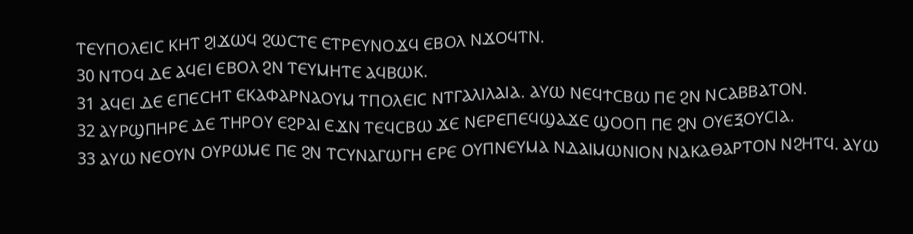ⲦⲈⲨⲠⲞⲖⲈⲒⲤ ⲔⲎⲦ ϨⲒϪⲰϤ ϨⲰⲤⲦⲈ ⲈⲦⲢⲈⲨⲚⲞϪϤ ⲈⲂⲞⲖ ⲚϪⲞϤⲦⲚ.
30 ⲚⲦⲞϤ ⲆⲈ ⲀϤⲈⲒ ⲈⲂⲞⲖ ϨⲚ ⲦⲈⲨⲘⲎⲦⲈ ⲀϤⲂⲰⲔ.
31 ⲀϤⲈⲒ ⲆⲈ ⲈⲠⲈⲤⲎⲦ ⲈⲔⲀⲪⲀⲢⲚⲀⲞⲨⲘ ⲦⲠⲞⲖⲈⲒⲤ ⲚⲦⲄⲀⲖⲒⲖⲀⲒⲀ. ⲀⲨⲰ ⲚⲈϤϮⲤⲂⲰ ⲠⲈ ϨⲚ ⲚⲤⲀⲂⲂⲀⲦⲞⲚ.
32 ⲀⲨⲢϢⲠⲎⲢⲈ ⲆⲈ ⲦⲎⲢⲞⲨ ⲈϨⲢⲀⲒ ⲈϪⲚ ⲦⲈϤⲤⲂⲰ ϪⲈ ⲚⲈⲢⲈⲠⲈϤϢⲀϪⲈ ϢⲞⲞⲠ ⲠⲈ ϨⲚ ⲞⲨⲈⲜⲞⲨⲤⲒⲀ.
33 ⲀⲨⲰ ⲚⲈⲞⲨⲚ ⲞⲨⲢⲰⲘⲈ ⲠⲈ ϨⲚ ⲦⲤⲨⲚⲀⲄⲰⲄⲎ ⲈⲢⲈ ⲞⲨⲠⲚⲈⲨⲘⲀ ⲚⲆⲀⲒⲘⲰⲚⲒⲞⲚ ⲚⲀⲔⲀⲐⲀⲢⲦⲞⲚ ⲚϨⲎⲦϤ. ⲀⲨⲰ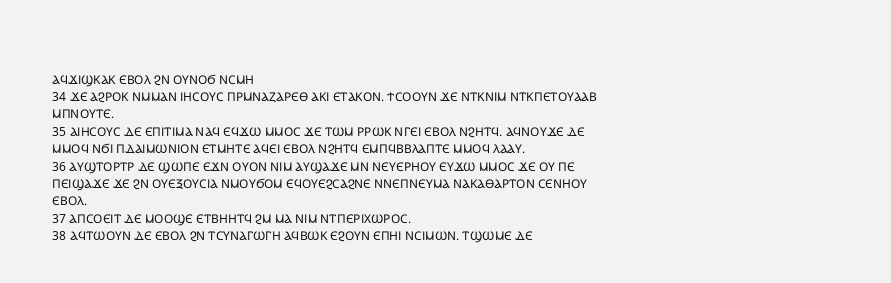ⲀϤϪⲒϢⲔⲀⲔ ⲈⲂⲞⲖ ϨⲚ ⲞⲨⲚⲞϬ ⲚⲤⲘⲎ
34 ϪⲈ ⲀϨⲢⲞⲔ ⲚⲘⲘⲀⲚ ⲒⲎⲤⲞⲨⲤ ⲠⲢⲘⲚⲀⲌⲀⲢⲈⲐ ⲀⲔⲒ ⲈⲦⲀⲔⲞⲚ. ϮⲤⲞⲞⲨⲚ ϪⲈ ⲚⲦⲔⲚⲒⲘ ⲚⲦⲔⲠⲈⲦⲞⲨⲀⲀⲂ ⲘⲠⲚⲞⲨⲦⲈ.
35 ⲀⲒⲎⲤⲞⲨⲤ ⲆⲈ ⲈⲠⲒⲦⲒⲘⲀ ⲚⲀϤ ⲈϤϪⲰ ⲘⲘⲞⲤ ϪⲈ ⲦⲰⲘ ⲢⲢⲰⲔ ⲚⲄⲈⲒ ⲈⲂⲞⲖ ⲚϨⲎⲦϤ. ⲀϤⲚⲞⲨϪⲈ ⲆⲈ ⲘⲘⲞϤ ⲚϬⲒ ⲠⲆⲀⲒⲘⲰⲚⲒⲞⲚ ⲈⲦⲘⲎⲦⲈ ⲀϤⲈⲒ ⲈⲂⲞⲖ ⲚϨⲎⲦϤ ⲈⲘⲠϤⲂⲂⲖⲀⲠⲦⲈ ⲘⲘⲞϤ ⲖⲀⲀⲨ.
36 ⲀⲨϢⲦⲞⲢⲦⲢ ⲆⲈ ϢⲰⲠⲈ ⲈϪⲚ ⲞⲨⲞⲚ ⲚⲒⲘ ⲀⲨϢⲀϪⲈ ⲘⲚ ⲚⲈⲨⲈⲢⲎⲞⲨ ⲈⲨϪⲰ ⲘⲘⲞⲤ ϪⲈ ⲞⲨ ⲠⲈ ⲠⲈⲒϢⲀϪⲈ ϪⲈ ϨⲚ ⲞⲨⲈⲜⲞⲨⲤⲒⲀ ⲚⲘⲞⲨϬⲞⲘ ⲈϤⲞⲨⲈϨⲤⲀϨⲚⲈ ⲚⲚⲈⲠⲚⲈⲨⲘⲀ ⲚⲀⲔⲀⲐⲀⲢⲦⲞⲚ ⲤⲈⲚⲎⲞⲨ ⲈⲂⲞⲖ.
37 ⲀⲠⲤⲞⲈⲒⲦ ⲆⲈ ⲘⲞⲞϢⲈ ⲈⲦⲂⲎⲎⲦϤ ϨⲘ ⲘⲀ ⲚⲒⲘ ⲚⲦⲠⲈⲢⲒⲬⲰⲢⲞⲤ.
38 ⲀϤⲦⲰⲞⲨⲚ ⲆⲈ ⲈⲂⲞⲖ ϨⲚ ⲦⲤⲨⲚⲀⲄⲰⲄⲎ ⲀϤⲂⲰⲔ ⲈϨⲞⲨⲚ ⲈⲠⲎⲒ ⲚⲤⲒⲘⲰⲚ. ⲦϢⲰⲘⲈ ⲆⲈ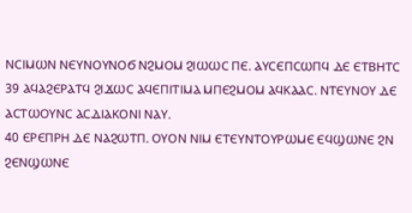ⲚⲤⲒⲘⲰⲚ ⲚⲈⲨⲚⲞⲨⲚⲞϬ ⲚϨⲘⲞⲘ ϨⲒⲰⲰⲤ ⲠⲈ. ⲀⲨⲤⲈⲠⲤⲰⲠϤ ⲆⲈ ⲈⲦⲂⲎⲦⲤ
39 ⲀϤⲀϨⲈⲢⲀⲦϤ ϨⲒϪⲰⲤ ⲀϤⲈⲠⲒⲦⲒⲘⲀ ⲘⲠⲈϨⲘⲞⲘ ⲀϤⲔⲀⲀⲤ. ⲚⲦⲈⲨⲚⲞⲨ ⲆⲈ ⲀⲤⲦⲰⲞⲨⲚⲤ ⲀⲤⲆⲒⲀⲔⲞⲚⲒ ⲚⲀⲨ.
40 ⲈⲢⲈⲠⲢⲎ ⲆⲈ ⲚⲀϨⲰⲦⲠ. ⲞⲨⲞⲚ ⲚⲒⲘ ⲈⲦⲈⲨⲚⲦⲞⲨⲢⲰⲘⲈ ⲈϤϢⲰⲚⲈ ϨⲚ ϨⲈⲚϢⲰⲚⲈ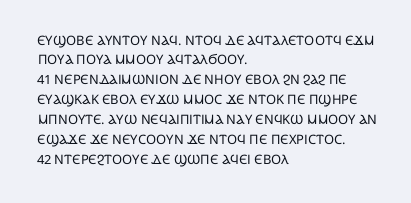ⲈⲨϢⲞⲂⲈ ⲀⲨⲚⲦⲞⲨ ⲚⲀϤ. ⲚⲦⲞϤ ⲆⲈ ⲀϤⲦⲀⲖⲈⲦⲞⲞⲦϤ ⲈϪⲘ ⲠⲞⲨⲀ ⲠⲞⲨⲀ ⲘⲘⲞⲞⲨ ⲀϤⲦⲀⲖϬⲞⲞⲨ.
41 ⲚⲈⲢⲈⲚⲆⲀⲒⲘⲰⲚⲒⲞⲚ ⲆⲈ ⲚⲎⲞⲨ ⲈⲂⲞⲖ ϨⲚ ϨⲀϨ ⲠⲈ ⲈⲨⲀϢⲔⲀⲔ ⲈⲂⲞⲖ ⲈⲨϪⲰ ⲘⲘⲞⲤ ϪⲈ ⲚⲦⲞⲔ ⲠⲈ ⲠϢⲎⲢⲈ ⲘⲠⲚⲞⲨⲦⲈ. ⲀⲨⲰ ⲚⲈϤⲀⲒⲠⲒⲦⲒⲘⲀ ⲚⲀⲨ ⲈⲚϤⲔⲰ ⲘⲘⲞⲞⲨ ⲀⲚ ⲈϢⲀϪⲈ ϪⲈ ⲚⲈⲨⲤⲞⲞⲨⲚ ϪⲈ ⲚⲦⲞϤ ⲠⲈ ⲠⲈⲬⲢⲒⲤⲦⲞⲤ.
42 ⲚⲦⲈⲢⲈϨⲦⲞⲞⲨⲈ ⲆⲈ ϢⲰⲠⲈ ⲀϤⲈⲒ ⲈⲂⲞⲖ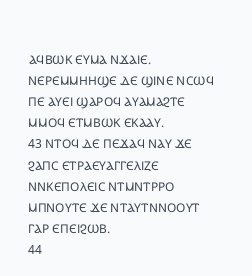ⲀϤⲂⲰⲔ ⲈⲨⲘⲀ ⲚϪⲀⲒⲈ. ⲚⲈⲢⲈⲘⲘⲎⲎϢⲈ ⲆⲈ ϢⲒⲚⲈ ⲚⲤⲰϤ ⲠⲈ ⲀⲨⲈⲒ ϢⲀⲢⲞϤ ⲀⲨⲀⲘⲀϨⲦⲈ ⲘⲘⲞϤ ⲈⲦⲘⲂⲰⲔ ⲈⲔⲀⲀⲨ.
43 ⲚⲦⲞϤ ⲆⲈ ⲠⲈϪⲀϤ ⲚⲀⲨ ϪⲈ ϨⲀⲠⲤ ⲈⲦⲢⲀⲈⲨⲀⲄⲄⲈⲖⲒⲌⲈ ⲚⲚⲔⲈⲠⲞⲖⲈⲒⲤ ⲚⲦⲘⲚⲦⲢⲢⲞ ⲘⲠⲚⲞⲨⲦⲈ ϪⲈ ⲚⲦⲀⲨⲦⲚⲚⲞⲞⲨⲦ ⲄⲀⲢ ⲈⲠⲈⲒϨⲰⲂ.
44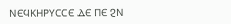ⲚⲈϤⲔⲎⲢⲨⲤⲤⲈ ⲆⲈ ⲠⲈ ϨⲚ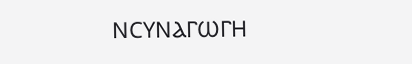ⲚⲤⲨⲚⲀⲄⲰⲄⲎ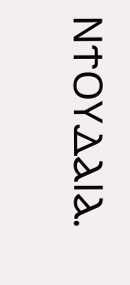ⲚϮⲞⲨⲆⲀⲒⲀ.